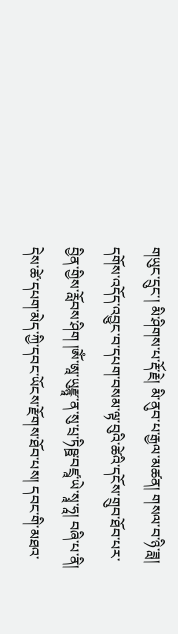གཡུང་དྲུང་། མི་ཤིགས་པ་རྡོ་རྗེ། མི་ནུབ་པ་རྒྱལ་མཚན། གསལ་བ་ཉི་ཟླ། དགོས་འདོད་འབྱུང་བ་དཔག་བསམ་ལྟ་བུའི་ཚེའི་དངོས་གྲུབ་ཐོབ་པར་བྱིན་གྱིས་རློབས་ཤིག །ཨོཾ་ཨཱ་ཡུརྫྙཱ་ན་སུ་པྲ་ཏིཥྛ་བཛྲཱ་ཡེ་སྭཱ་ཧཱ། བཞི་པ་ནི། དེས་ཚེ་དཔག་མེད་ཀྱི་དབང་ཡོངས་རྫོགས་ཐོབ་པས། དབང་གི་མཐའ་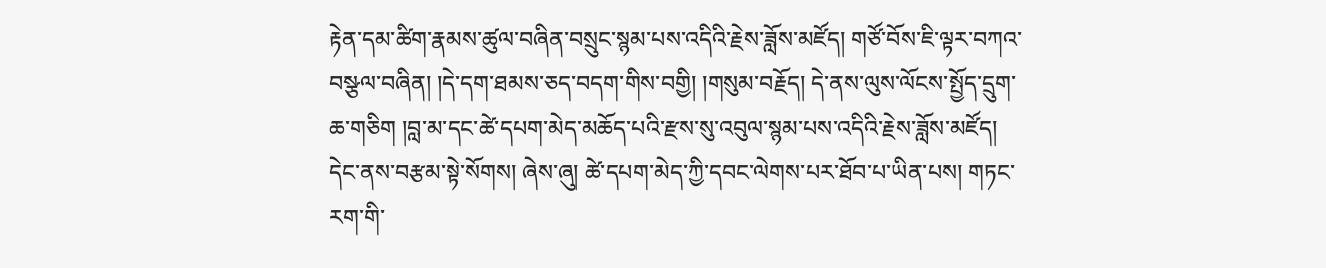རྟེན་དམ་ཚིག་རྣམས་ཚུལ་བཞིན་བསྲུང་སྙམ་པས་འདིའི་རྗེས་ཟློས་མཛོད། གཙོ་བོས་ཇི་ལྟར་བཀའ་བསྩལ་བཞིན། །དེ་དག་ཐམས་ཅད་བདག་གིས་བགྱི། །གསུམ་བརྗོད། དེ་ནས་ལུས་ལོངས་སྤྱོད་དྲུག་ཆ་གཅིག །བླ་མ་དང་ཚེ་དཔག་མེད་མཆོད་པའི་རྫས་སུ་འབུལ་སྙམ་པས་འདིའི་རྗེས་ཟློས་མཛོད། དེང་ནས་བརྩམ་སྟེ་སོགས། ཞེས་ཞུ། ཚེ་དཔག་མེད་ཀྱི་དབང་ལེགས་པར་ཐོབ་པ་ཡིན་པས། གཏང་རག་གི་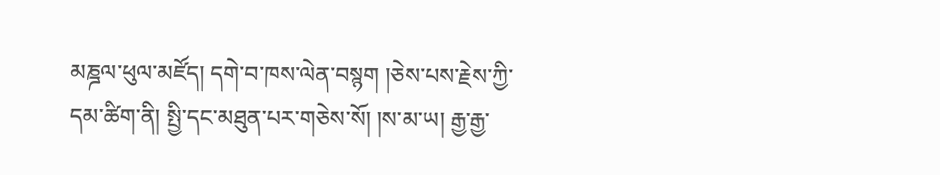མཎྜལ་ཕུལ་མཛོད། དགེ་བ་ཁས་ལེན་བསྙག །ཅེས་པས་རྗེས་ཀྱི་དམ་ཚིག་ནི། སྤྱི་དང་མཐུན་པར་གཅེས་སོ། །ས་མ་ཡ། རྒྱ་རྒྱ་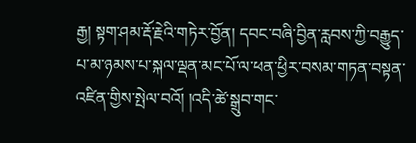རྒྱ། སྟག་ཤམ་རྡོ་རྗེའི་གཏེར་བྱོན། དབང་བཞི་བྱིན་རླབས་ཀྱི་བརྒྱུད་པ་མ་ཉམས་པ་སྐལ་ལྡན་མང་པོ་ལ་ཕན་ཕྱིར་བསམ་གཏན་བསྟན་འཛིན་གྱིས་སྤེལ་བའོ། །འདི་ཚེ་སྒྲུབ་གང་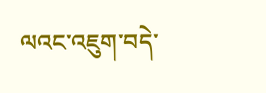ལའང་འཇུག་བདེ་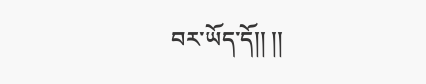བར་ཡོད་དོ།། །།